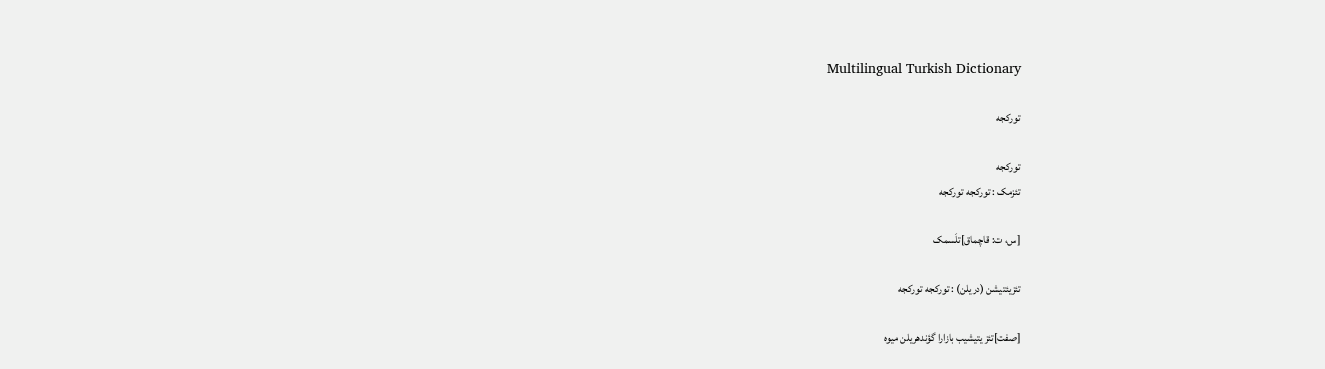Multilingual Turkish Dictionary

تورکجه

تورکجه
تئزمک : تورکجه تورکجه

[س، ت: قاچماق]تلَسمک

تئزیئتیشن (دریلن) : تورکجه تورکجه

[صفت]تئز یتیشیب بازارا گؤندهریلن میوه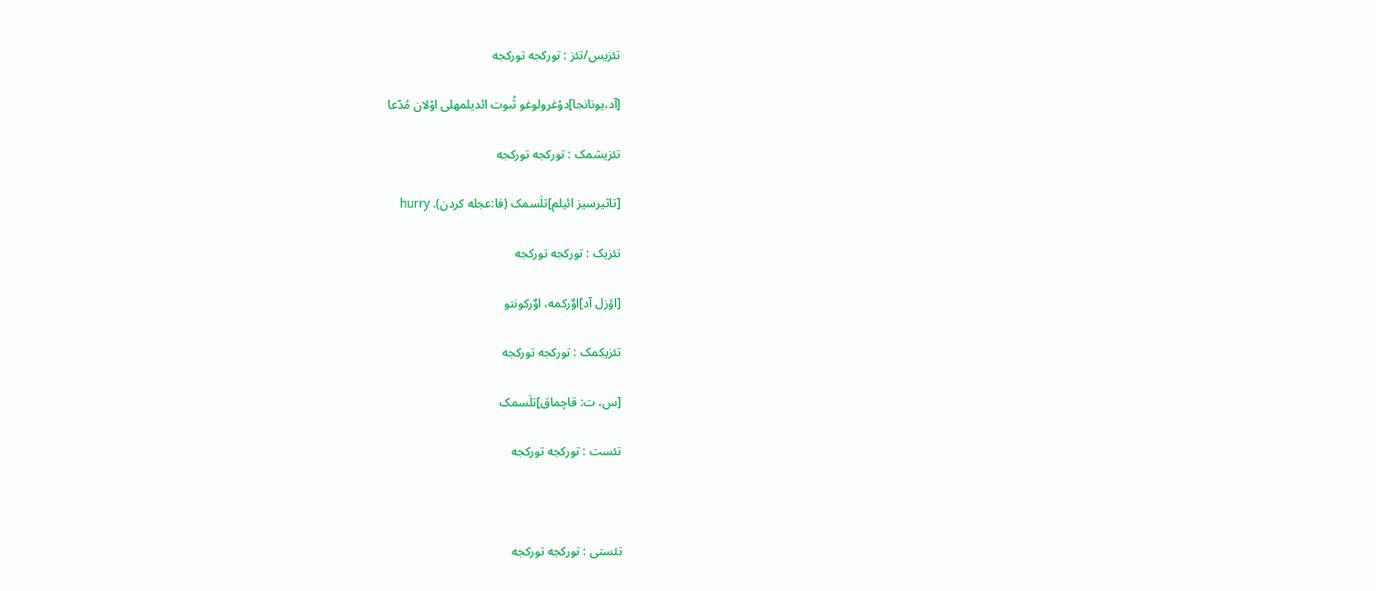تئزیس/تئز : تورکجه تورکجه

[آد،یونانجا]دوْغرولوغو ثُبوت ائدیلمهلی اوْلان مُدّعا

تئزیشمک : تورکجه تورکجه

[تاثیرسیز ائیلم]تلَسمک (فا:عجله کردن). hurry

تئزیک : تورکجه تورکجه

[اؤزل آد]اوٌرکمه، اوٌرکونتو

تئزیکمک : تورکجه تورکجه

[س، ت: قاچماق]تلَسمک

تئست : تورکجه تورکجه



تئستی : تورکجه تورکجه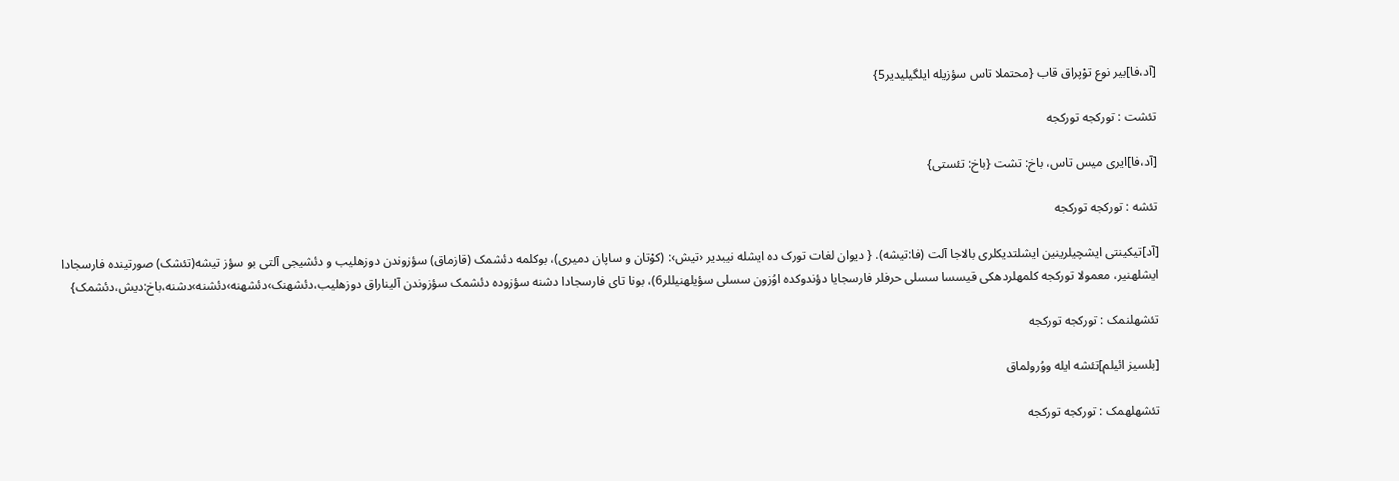[آد،فا]بیر نوع توْپراق قاب {محتملا تاس سؤزیله ایلگیلیدیر5}

تئشت : تورکجه تورکجه

[آد،فا]ایری میس تاس، باخ: تشت {باخ: تئستی}

تئشه : تورکجه تورکجه

[آد]تیکینتی ایشچیلرینین ایشلتدیکلری بالاجا آلت (فا:تیشه). { دیوان لغات تورک ده ایشله نیبدیر ‹تیش›: (کوْتان و ساپان دمیری)، بوکلمه دئشمک (قازماق) سؤزوندن دوزهلیب و دئشیجی آلتی بو سؤز تیشه(تئشک) صورتینده فارسجادا ایشلهنیر، معمولا تورکجه کلمهلردهکی قیسسا سسلی حرفلر فارسجایا دؤندوکده اوُزون سسلی سؤیلهنیللر6)، بونا تای فارسجادا دشنه سؤزوده دئشمک سؤزوندن آلیناراق دوزهلیب،دئشهنک›دئشهنه›دئشنه›دشنه،باخ:دیش،دئشمک}

تئشهلنمک : تورکجه تورکجه

[بلسیز ائیلم]تئشه ایله ووُرولماق

تئشهلهمک : تورکجه تورکجه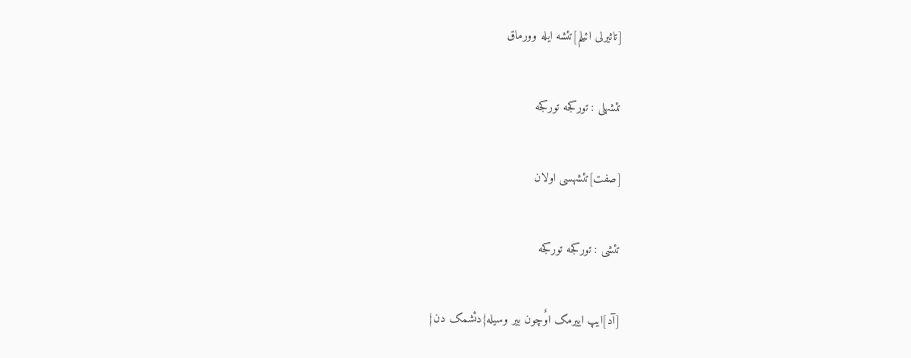[تاثیرلی ائیلم]تئشه ایله وورماق

تئشهلی : تورکجه تورکجه

[صفت]تئشهسی اولان

تئشی : تورکجه تورکجه

[آد]ایپ اییرمک اوٌچون بیر وسیله{دئشمک دن}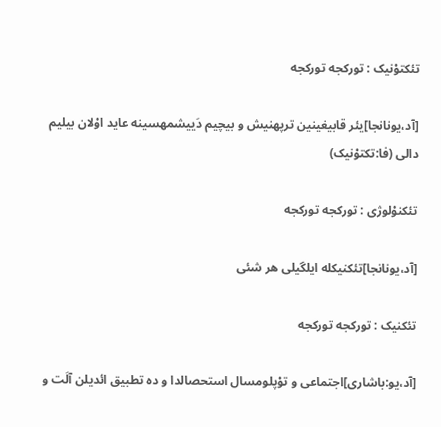تئکتوْنیک : تورکجه تورکجه

[آد،یونانجا]یئر قابیغینین ترپهنیش و بیچیم دَییشمهسینه عاید اوْلان بیلیم دالی (فا:تکتوْنیک)

تئکنوْلوژی : تورکجه تورکجه

[آد،یونانجا]تئکنیکله ایلگیلی هر شئی

تئکنیک : تورکجه تورکجه

[آد،یو:باشاری]اجتماعی و توْپلومسال استحصالدا و ده تطبیق ائدیلن آلَت و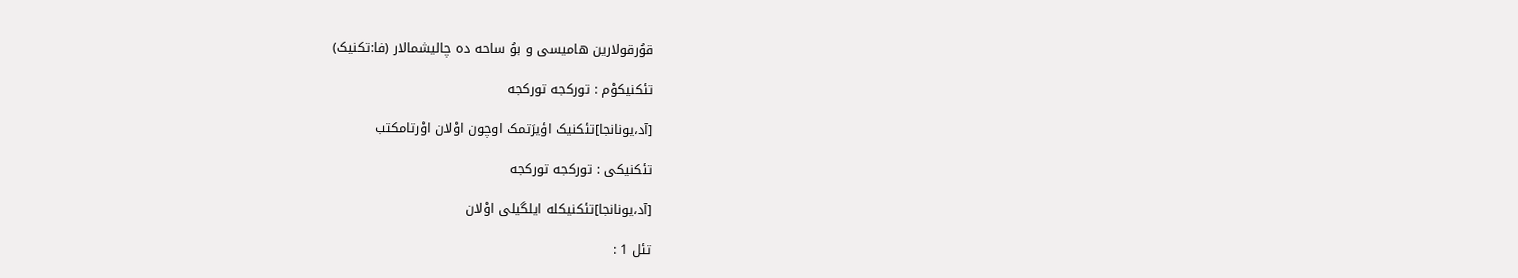قوُرقولارین هامیسی و بوُ ساحه ده چالیشمالار (فا:تکنیک)

تئکنیکوْم : تورکجه تورکجه

[آد،یونانجا]تئکنیک اؤیرَتمک اوچون اوْلان اوْرتامکتب

تئکنیکی : تورکجه تورکجه

[آد،یونانجا]تئکنیکله ایلگیلی اوْلان

تئل 1 :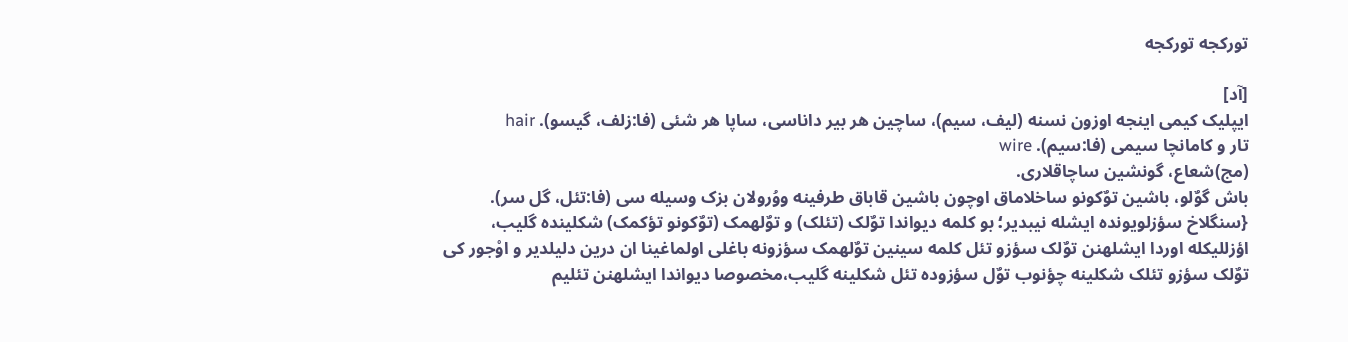تورکجه تورکجه

[آد]
ایپلیک کیمی اینجه اوزون نسنه (لیف، سیم)، ساچین هر بیر داناسی، ساپا هر شئی (فا:زلف، گیسو). hair
تار و کامانچا سیمی (فا:سیم). wire
(مج)شعاع، گونشین ساچاقلاری.
باش گوٌلو، باشین توٌکونو ساخلاماق اوچون باشین قاباق طرفینه ووُرولان بزک وسیله سی (فا:تئل، گل سر). {سنگلاخ سؤزلویونده ایشله نیبدیر؛ بو کلمه دیواندا توٌلک (تئلک) و توٌلهمک (توٌکونو تؤکمک) شکلینده گلیب، اؤزللیکله اوردا ایشلهنن توٌلک سؤزو تئل کلمه سینین توٌلهمک سؤزونه باغلی اولماغینا ان درین دلیلدیر و اوْجور کی توٌلک سؤزو تئلک شکلینه چؤنوب توٌل سؤزوده تئل شکلینه گلیب،مخصوصا دیواندا ایشلهنن تئلیم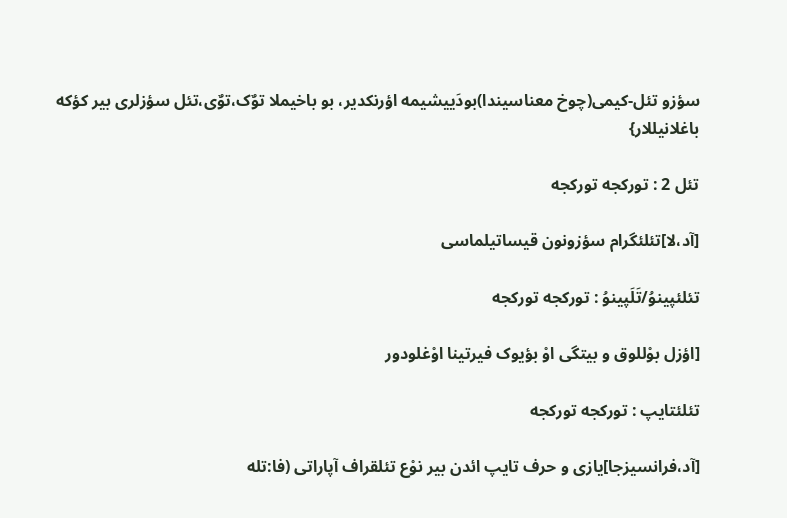سؤزو تئل-کیمی(چوخ معناسیندا)بودَییشیمه اؤرنکدیر، بو باخیملا توٌک،توٌی،تئل سؤزلری بیر کؤکه باغلانیللار}

تئل 2 : تورکجه تورکجه

[آد،لا]تئلئگرام سؤزونون قیساتیلماسی

تئلئپینوُ/تَلَپینوُ : تورکجه تورکجه

[اؤزل بوْللوق و بیتگی اوْ بؤیوک فیرتینا اوْغلودور

تئلئتایپ : تورکجه تورکجه

[آد،فرانسیزجا]یازی و حرف تایپ ائدن بیر نوْع تئلقراف آپاراتی (فا:تله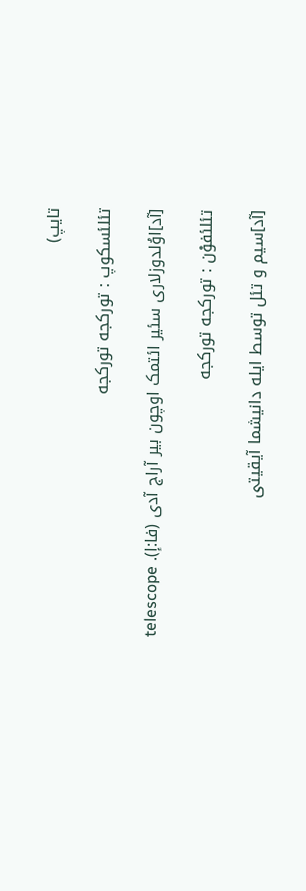تایپ)

تئلئسکوپ : تورکجه تورکجه

[آد]اوُلدوزلاری سئیر ائتمک اوچون بیر آراج آدی (فا:إ). telescope

تئلئفوْن : تورکجه تورکجه

[آد]سیم و تئل توسط ایله دانیشما آیقیتی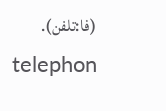(فا:تلفن). telephon